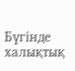Бүгінде халықтық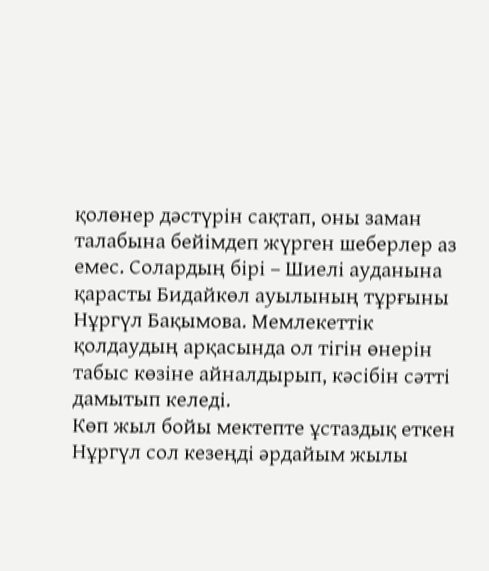қолөнер дәстүрін сақтап, оны заман талабына бейімдеп жүрген шеберлер аз емес. Солардың бірі – Шиелі ауданына қарасты Бидайкөл ауылының тұрғыны Нұргүл Бақымова. Мемлекеттік қолдаудың арқасында ол тігін өнерін табыс көзіне айналдырып, кәсібін сәтті дамытып келеді.
Көп жыл бойы мектепте ұстаздық еткен Нұргүл сол кезеңді әрдайым жылы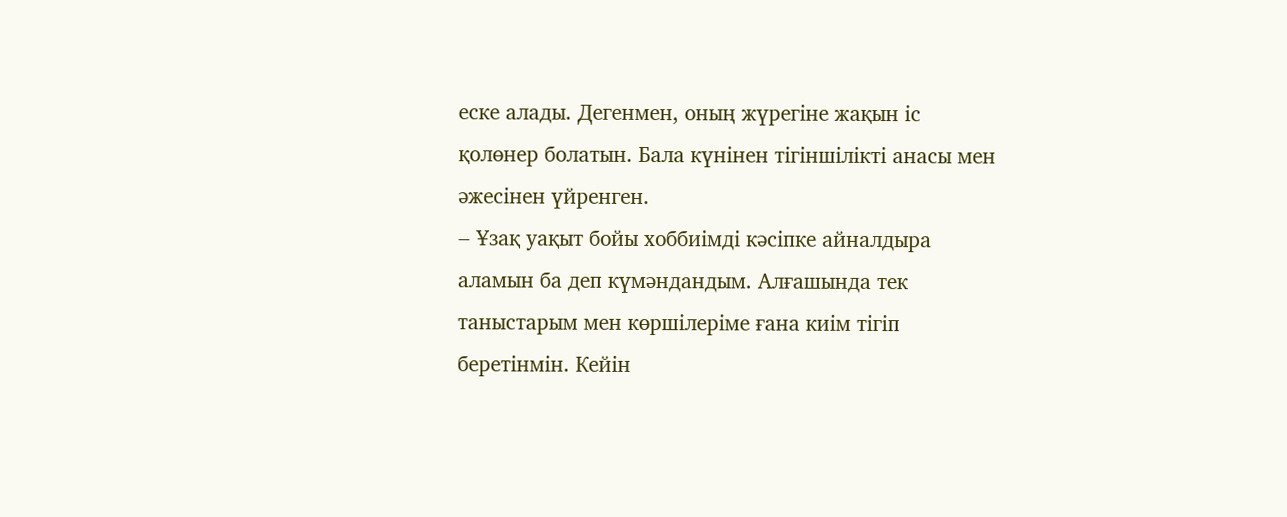еске алады. Дегенмен, оның жүрегіне жақын іс қолөнер болатын. Бала күнінен тігіншілікті анасы мен әжесінен үйренген.
‒ Ұзақ уақыт бойы хоббиімді кәсіпке айналдыра аламын ба деп күмәндандым. Алғашында тек таныстарым мен көршілеріме ғана киім тігіп беретінмін. Кейін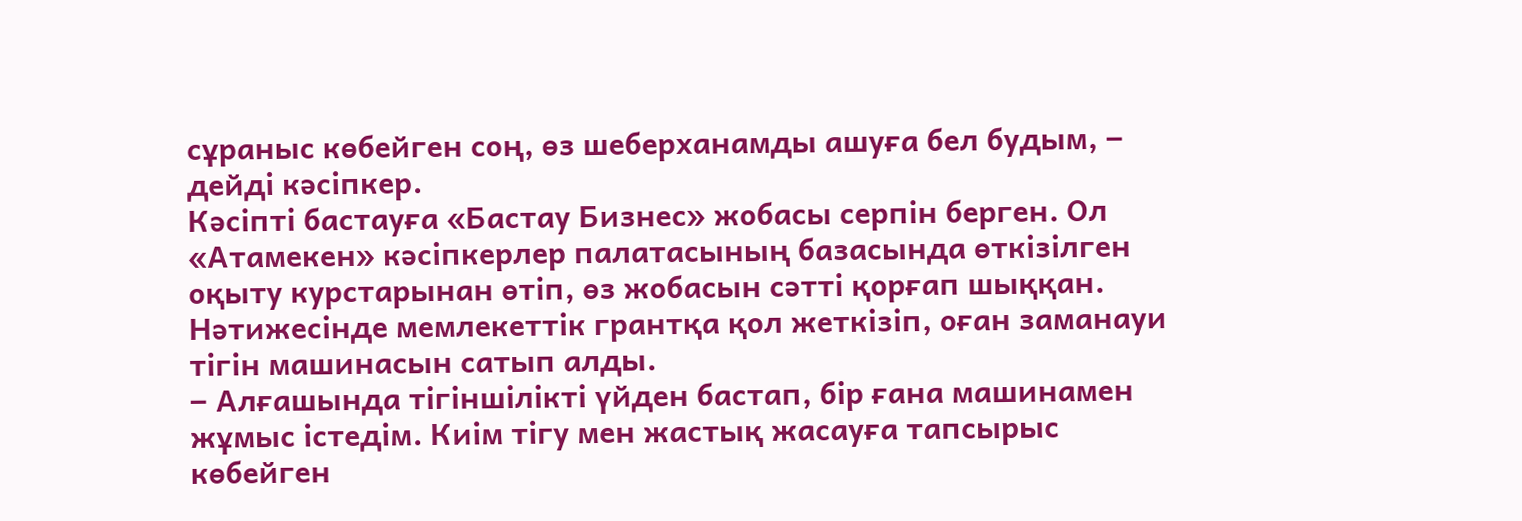сұраныс көбейген соң, өз шеберханамды ашуға бел будым, ‒ дейді кәсіпкер.
Кәсіпті бастауға «Бастау Бизнес» жобасы серпін берген. Ол «Атамекен» кәсіпкерлер палатасының базасында өткізілген оқыту курстарынан өтіп, өз жобасын сәтті қорғап шыққан. Нәтижесінде мемлекеттік грантқа қол жеткізіп, оған заманауи тігін машинасын сатып алды.
‒ Алғашында тігіншілікті үйден бастап, бір ғана машинамен жұмыс істедім. Киім тігу мен жастық жасауға тапсырыс көбейген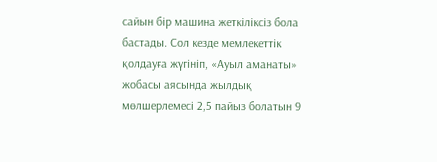сайын бір машина жеткіліксіз бола бастады. Сол кезде мемлекеттік қолдауға жүгініп, «Ауыл аманаты» жобасы аясында жылдық мөлшерлемесі 2,5 пайыз болатын 9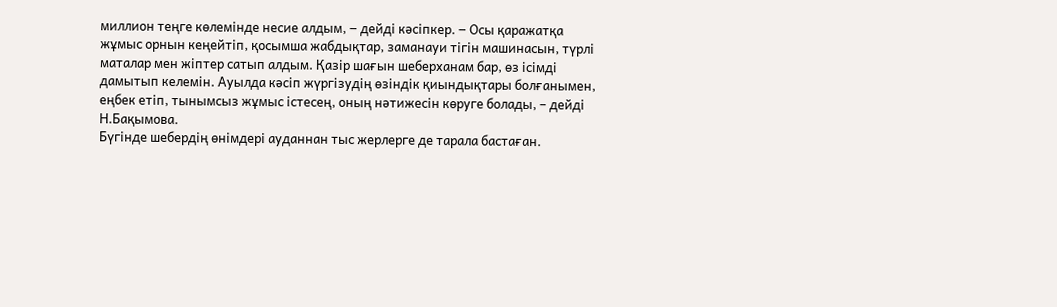миллион теңге көлемінде несие алдым, ‒ дейді кәсіпкер. ‒ Осы қаражатқа жұмыс орнын кеңейтіп, қосымша жабдықтар, заманауи тігін машинасын, түрлі маталар мен жіптер сатып алдым. Қазір шағын шеберханам бар, өз ісімді дамытып келемін. Ауылда кәсіп жүргізудің өзіндік қиындықтары болғанымен, еңбек етіп, тынымсыз жұмыс істесең, оның нәтижесін көруге болады, – дейді Н.Бақымова.
Бүгінде шебердің өнімдері ауданнан тыс жерлерге де тарала бастаған.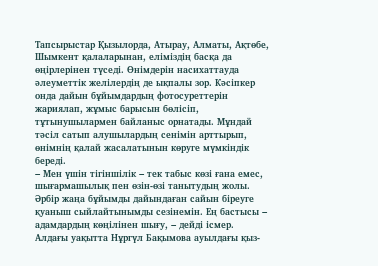Тапсырыстар Қызылорда, Атырау, Алматы, Ақтөбе, Шымкент қалаларынан, еліміздің басқа да өңірлерінен түседі. Өнімдерін насихаттауда әлеуметтік желілердің де ықпалы зор. Кәсіпкер онда дайын бұйымдардың фотосуреттерін жариялап, жұмыс барысын бөлісіп, тұтынушылармен байланыс орнатады. Мұндай тәсіл сатып алушылардың сенімін арттырып, өнімнің қалай жасалатынын көруге мүмкіндік береді.
‒ Мен үшін тігіншілік ‒ тек табыс көзі ғана емес, шығармашылық пен өзін-өзі танытудың жолы. Әрбір жаңа бұйымды дайындаған сайын біреуге қуаныш сыйлайтынымды сезінемін. Ең бастысы ‒ адамдардың көңілінен шығу, ‒ дейді ісмер.
Алдағы уақытта Нұргүл Бақымова ауылдағы қыз-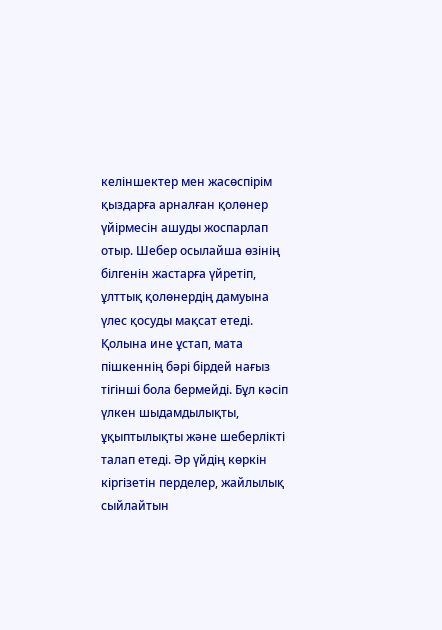келіншектер мен жасөспірім қыздарға арналған қолөнер үйірмесін ашуды жоспарлап отыр. Шебер осылайша өзінің білгенін жастарға үйретіп, ұлттық қолөнердің дамуына үлес қосуды мақсат етеді.
Қолына ине ұстап, мата пішкеннің бәрі бірдей нағыз тігінші бола бермейді. Бұл кәсіп үлкен шыдамдылықты, ұқыптылықты және шеберлікті талап етеді. Әр үйдің көркін кіргізетін перделер, жайлылық сыйлайтын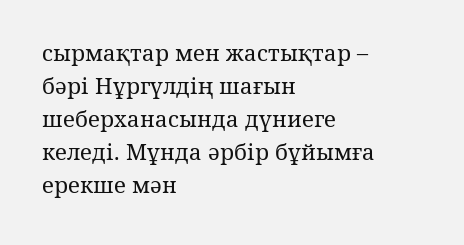сырмақтар мен жастықтар – бәрі Нұргүлдің шағын шеберханасында дүниеге келеді. Мұнда әрбір бұйымға ерекше мән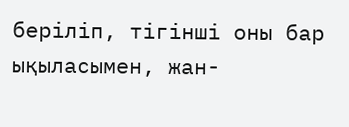беріліп, тігінші оны бар ықыласымен, жан-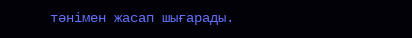тәнімен жасап шығарады.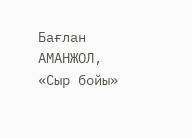Бағлан АМАНЖОЛ,
«Сыр бойы»